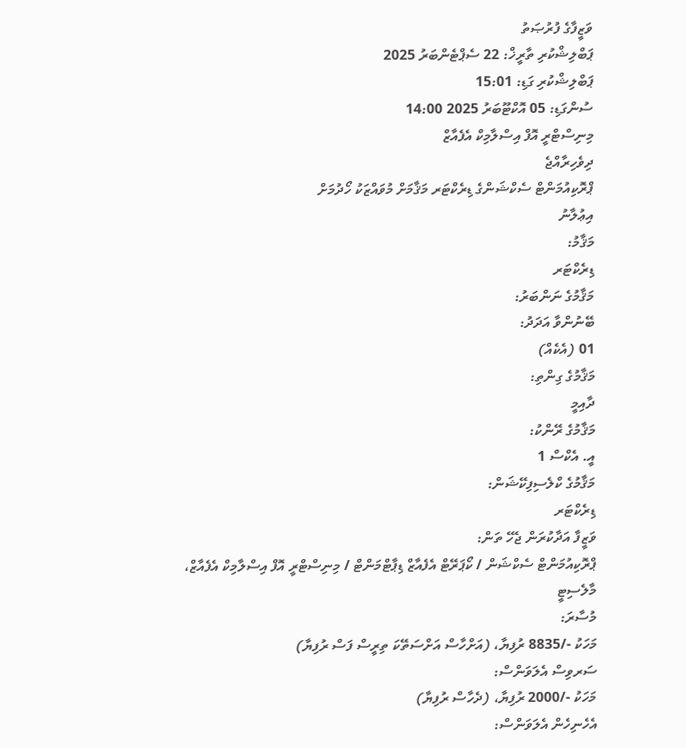ވަޒީފާގެ ފުރުޞަތު
ޕަބްލިޝްކުރި ތާރީޚް: 22 ސެޕްޓެންބަރު 2025
ޕަބްލިޝްކުރި ގަޑި: 15:01
ސުންގަޑި: 05 އޮކްޓޫބަރު 2025 14:00
މިނިސްޓްރީ އޮފް އިސްލާމިކް އެފެއާޒް
ދިވެހިރާއްޖެ
ޕްރޮކިއުމަންޓް ސެކްޝަންގެ ޑިރެކްޓަރ މަޤާމަށް މުވައްޒަކު ހޯދުމަށް
އިޢުލާނު
މަޤާމު:
ޑިރެކްޓަރ
މަޤާމުގެ ނަންބަރު:
ބޭނުންވާ އަދަދު:
01 (އެކެއް)
މަޤާމުގެ ގިންތި:
ދާއިމީ
މަޤާމުގެ ރޭންކު:
އީ. އެކްސް 1
މަޤާމުގެ ކްލެސިފިކޭޝަން:
ޑިރެކްޓަރ
ވަޒީފާ އަދާކުރަން ޖެހޭ ތަން:
ޕްރޮކިއުމަންޓް ސެކްޝަން / ކޯޕަރޭޓް އެފެއާޒް ޑިޕާޓްމަންޓް / މިނިސްޓްރީ އޮފް އިސްލާމިކް އެފެއާޒް، މާލެސިޓީ
މުސާރަ:
މަހަކު -/8835 ރުފިޔާ، (އަށްހާސް އަށްސަތޭކަ ތިރީސް ފަސް ރުފިޔާ)
ސަރވިސް އެލަވަންސް:
މަހަކު -/2000 ރުފިޔާ، (ދެހާސް ރުފިޔާ)
އެހެނިހެން އެލަވަންސް: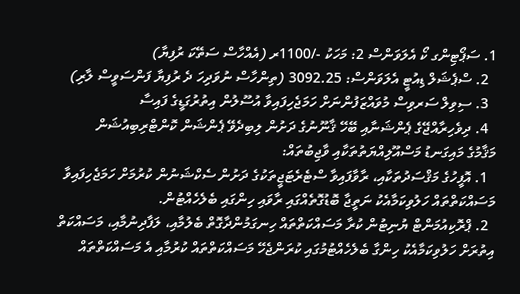1. ސަޕޯޓިންގ ކޯ އެލަވަންސް 2: މަހަކު -/1100ރ (އެއްހާސް ސަތޭކަ ރުފިޔާ)
  2. ސްޕެޝަލް ޑިއުޓީ އެލަވަންސް: 3092.25 (ތިންހާސް ނުވަދިހަ ދެ ރުފިޔާ ފަންސަވީސް ލާރި)
  3. ސިވިލް ސަރވިސް މުވައްޒަފުންނަށް ހަމަޖެހިފައިވާ އުސޫލުން އިތުރުގަޑީގެ ފައިސާ
  4. ދިވެހިރާއްޖޭގެ ޕެންޝަނާއި ބޭހޭ ޤާނޫނުގެ ދަށުން ލިބިދެވޭ ޕެންޝަން ކޮންޓްރިބިއުޝަން
މަޤާމުގެ މައިގަނޑު މަސްއޫލިއްޔަތުތަކާއި ވާޖިބުތައް:
  1. އޮފީހުގެ މަޤްސަދުތަކާއި، ރާވާފައިވާ ސްޓެރެޓަޖީތަކުގެ ދަށުން ސެކްޝަނުން ކުރުމަށް ހަމަޖެހިފައިވާ މަސައްކަތްތައް ހަލުވިކަމާއެކު ނަތީޖާ ބޮޑުގޮތެއްގައި ރާވައި ހިންގައި ބެލެހެއްޓުން.
  2. ޕްރޮކިއުމަންޓް ޔުނިޓުން ކުރާ މަސައްކަތްތައް ހިނގަމުންދާގޮތް ބެލުމާއި، ލަފާދިނުމާއި، މަސައްކަތް އިތުރަށް ހަލުވިކަމާއެކު ހިންގާ ބެލެހެއްޓުމުގައި ކުރަންޖެހޭ މަސައްކަތްތައް ކުރުމާއި އެ މަސައްކަތްތައް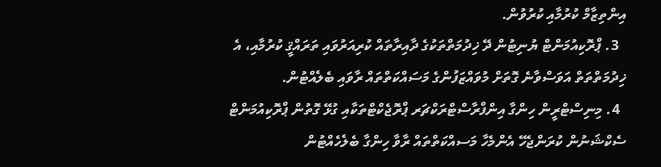އިންތިޒާމް ކުރުމާއި ކުރުވުން.
  3. ޕްރޮކިއުމަންޓް ޔުނިޓުން ދޭ ޚިދުމަތްތަކުގެ ދާއިރާތައް ކުރިއަރުވައި ތަރައްޤީ ކުރުމާއި، އެ ޚިދުމަތްތަތް އަވަސްވާނެ ގޮތަށް މުވައްޒަފުންގެ މަސައްކަތްތައް ރާވައި ބެލެއްޓުން.
  4. މިނިސްޓްރީން ހިންގާ އިންފްރާސްޓްރަކްޗަރ ޕްރޮޖެކްޓްތަކާއި ގުޅޭ ގޮތުން ޕްރޮކިއުމަންޓް ސެކްޝަނުން ކުރަންޖެހޭ އެންމެހާ މަސއްކަތްތައް ރާވާ ހިންގާ ބެލެހެއްޓުން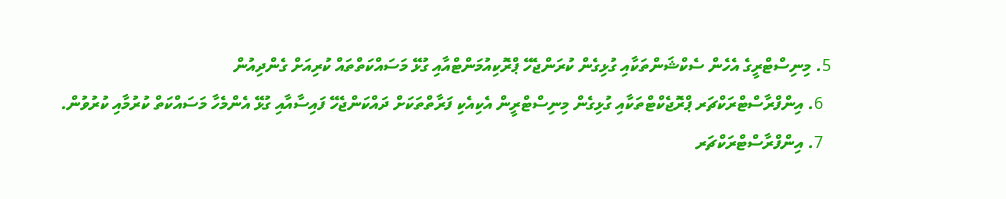5. މިނިސްޓްރީގެ އެހެން ސެކްޝަންތަކާއި ގުޅިގެން ކުރަންޖެހޭ ޕްރޮކިއުމަންޓްއާއި ގުޅޭ މަސައްކަތްތައް ކުރިއަށް ގެންދިއުން
  6. އިންފްރާސްޓްރަކްޗަރ ޕްރޮޖެކްޓްތަކާއި ގުޅިގެން މިނިސްޓްރީން އެކިއެކި ފަރާތްތަކަށް ދައްކަންޖެހޭ ފައިސާއާއި ގުޅޭ އެންމެހާ މަސައްކަތް ކުރުމާއި ކުރުވުން.
  7. އިންފްރާސްޓްރަކްޗަރ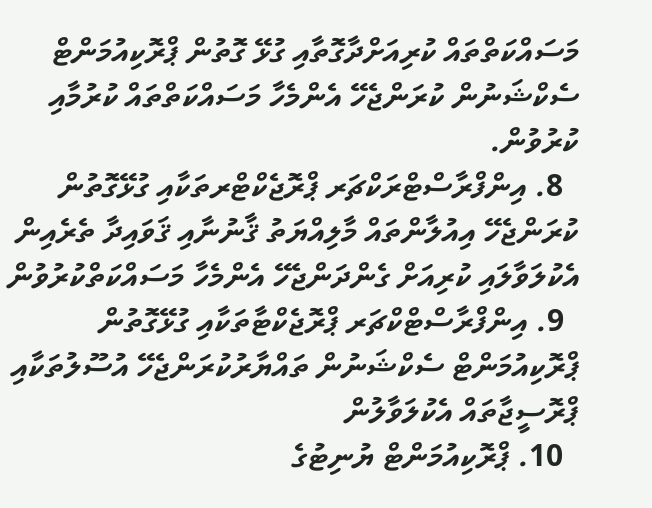މަސައްކަތްތައް ކުރިއަށްދާގޮތާއި ގުޅޭ ގޮތުން ޕްރޮކިއުމަންޓް ސެކްޝަނުން ކުރަންޖެހޭ އެންމެހާ މަސައްކަތްތައް ކުރުމާއި ކުރުވުން.
  8. އިންފްރާސްޓްރަކްޗަރ ޕްރޮޖެކްޓްރތަކާއި ގުޅޭގޮތުން ކުރަންޖެހޭ އިއުލާންތައް މާލިއްޔަތު ޤާނުނާއި ޤަވައިދާ ތެރެއިން އެކުލަވާލައި ކުރިއަށް ގެންދަންޖެހޭ އެންމެހާ މަސައްކަތްކުރުވުން
  9. އިންފްރާސްޓްކްޗަރ ޕްރޮޖެކްޓާތަކާއި ގުޅޭގޮތުން ޕްރޮކިއުމަންޓް ސެކްޝަނުން ތައްޔާރުކުރަންޖެހޭ އުސޫލުތަކާއި ޕްރޮސީޖާތައް އެކުލަވާލުން
  10. ޕްރޮކިއުމަންޓް ޔުނިޓުގެ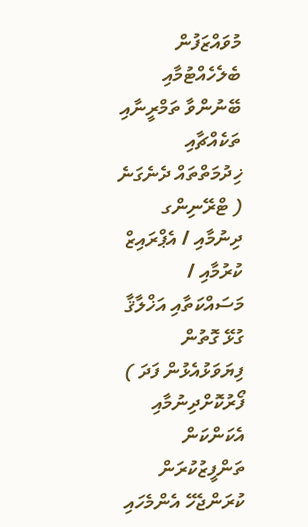މުވައްޒަފުން ބެލެހެއްޓުމާއި ބޭނުންވާ ތަމްރީނާއި ތަކެއްޗާއި ޚިދުމަތްތައް ދެނެގަނެ ( ޓްރޭނިންގ ދިނުމާއި / އެޕްރައިޒް ކުރުމާއި / މަސައްކަތާއި އަޚްލާޤާ ގުޅޭ ގޮތުން ފިޔަވަޅުއެޅުން ފަދަ ) ފޯރުކޮށްދިނުމާއި އެކަންކަން ތަންފީޒުކުރަން ކުރަންޖެހޭ އެންމެހައި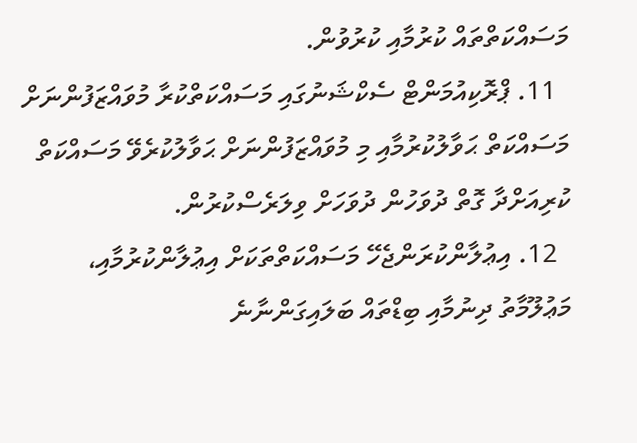މަސައްކަތްތައް ކުރުމާއި ކުރުވުން.
  11. ޕްރޮކިއުމަންޓް ސެކްޝަނުގައި މަސައްކަތްކުރާ މުވައްޒަފުންނަށް މަސައްކަތް ޙަވާލުކުރުމާއި މި މުވައްޒަފުންނަށް ޙަވާލުކުރެވޭ މަސައްކަތް ކުރިއަށްދާ ގޮތް ދުވަހުން ދުވަހަށް ވިލަރެސްކުރުން.
  12. އިޢުލާންކުރަންޖެހޭ މަސައްކަތްތަކަށް އިޢުލާންކުރުމާއި، މަޢުލޫމާތު ދިނުމާއި ބިޑްތައް ބަލައިގަންނާނެ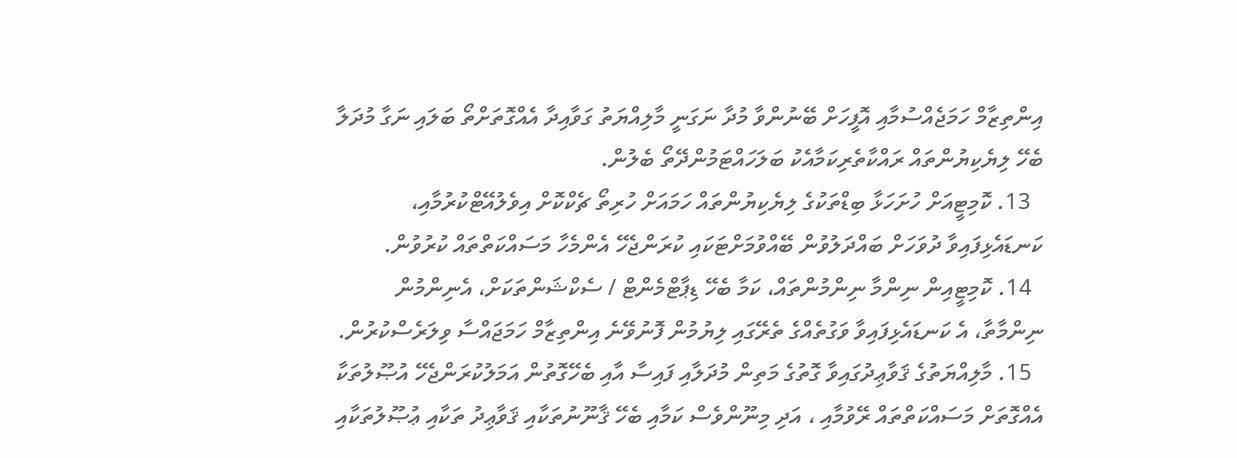އިންތިޒާމް ހަމަޖެއްސުމާއި އޮފީހަށް ބޭނުންވާ މުދާ ނަގަނީ މާލިއްޔަތު ގަވާއިދާ އެއްގޮތަށްތޯ ބަލައި ނަގާ މުދަލާ ބެހޭ ލިޔެކިޔުންތައް ރައްކާތެރިކަމާއެކު ބަލަހައްޓަމުންދޭތޯ ބެލުން.
  13. ކޮމިޓީއަށް ހުށަހަޅާ ބިޑްތަކުގެ ލިޔެކިޔުންތައް ހަމައަށް ހުރިތޯ ޗެކްކޮށް އިވެލުއޭޓްކުރުމާއި، ކަނޑައެޅިފައިވާ ދުވަހަށް ބައްދަލުވުން ބޭއްވުމަށްޓަކައި ކުރަންޖެހޭ އެންމެހާ މަސައްކަތްތައް ކުރުވުން.
  14. ކޮމިޓީއިން ނިންމާ ނިންމުންތައް، ކަމާ ބެހޭ ޑިޕާޓްމެންޓް / ސެކްޝަންތަކަށް، އެނިންމުން ނިންމާތާ، އެ ކަނޑައެޅިފައިވާ ވަގުތެއްގެ ތެރޭގައި ލިޔުމުން ފޮނުވޭނެ އިންތިޒާމް ހަމަޖައްސާ ވިލަރެސްކުރުން.
  15. މާލިއްޔަތުގެ ޤަވާޢިދުގައިވާ ގޮތުގެ މަތިން މުދަލާއި ފައިސާ އާއި ބެހޭގޮތުން އަމަލުކުރަންޖެހޭ އުޞޫލުތަކާ އެއްގޮތަށް މަސައްކަތްތައް ރޭވުމާއި ، އަދި މިނޫންވެސް ކަމާއި ބެހޭ ޤާނޫނުތަކާއި ޤަވާޢިދު ތަކާއި ޢުޞޫލުތަކާއި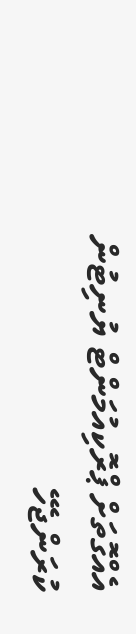އެއްގޮތަށް ޕްރޮކިއުމަންޓް ޔުނިޓުން ކުރަންޖެހޭ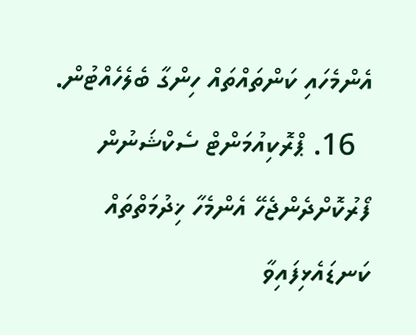އެންމެހައި ކަންތައްތައް ހިންގާ ބެލެހެއްޓުން.
  16. ޕްރޮކިއުމަންޓް ސެކްޝަނުން ފޯރުކޮށްދެންޖެހޭ އެންމެހާ ޚިދުމަތްތައް ކަނޑައެޅިފައިވާ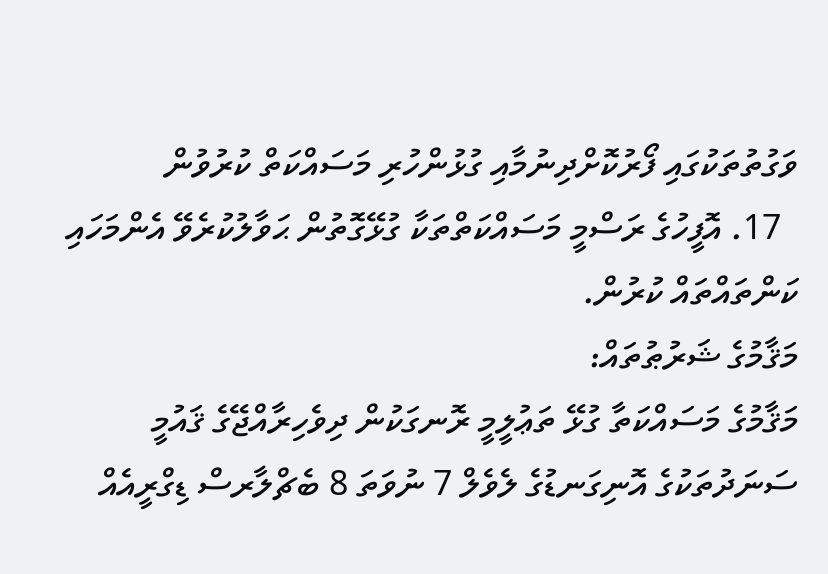ވަގުތުތަކުގައި ފޯރުކޮށްދިނުމާއި ގުޅުންހުރި މަސައްކަތް ކުރުވުން
  17. އޮފީހުގެ ރަސްމީ މަސައްކަތްތަކާ ގުޅޭގޮތުން ޙަވާލުކުރެވޭ އެންމަހައި ކަންތައްތައް ކުރުން.
މަޤާމުގެ ޝަރުޠުތައް:
މަޤާމުގެ މަސައްކަތާ ގުޅޭ ތަޢުލީމީ ރޮނގަކުން ދިވެހިރާއްޖޭގެ ޤައުމީ ސަނަދުތަކުގެ އޮނިގަނޑުގެ ލެވެލް 7 ނުވަތަ 8 ބެޗްލާރސް ޑިގްރީއެއް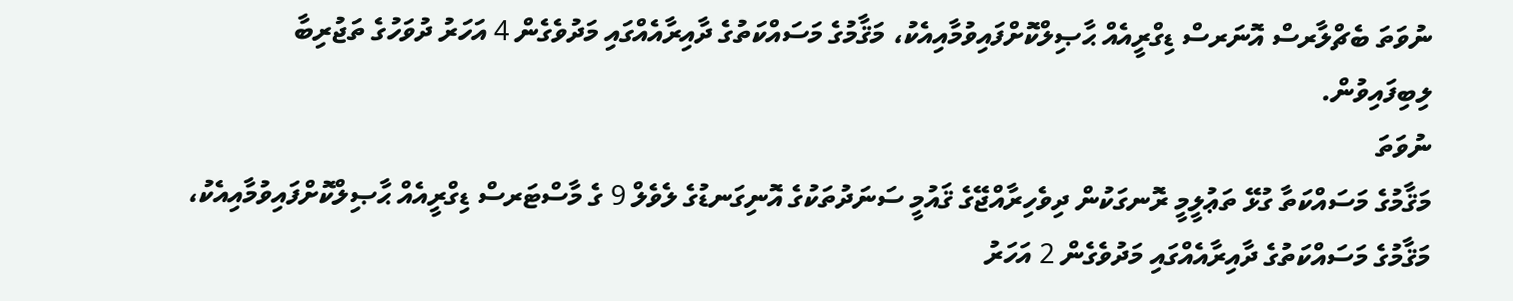ނުވަތަ ބެޗްލާރސް އޮނަރސް ޑިގްރީއެއް ޙާޞިލްކޮށްފައިވުމާއިއެކު، މަޤާމުގެ މަސައްކަތުގެ ދާއިރާއެއްގައި މަދުވެގެން 4 އަހަރު ދުވަހުގެ ތަޖުރިބާ ލިބިފައިވުން.
ނުވަތަ
މަޤާމުގެ މަސައްކަތާ ގުޅޭ ތަޢުލީމީ ރޮނގަކުން ދިވެހިރާއްޖޭގެ ޤައުމީ ސަނަދުތަކުގެ އޮނިގަނޑުގެ ލެވެލް 9 ގެ މާސްޓަރސް ޑިގްރީއެއް ޙާޞިލްކޮށްފައިވުމާއިއެކު، މަޤާމުގެ މަސައްކަތުގެ ދާއިރާއެއްގައި މަދުވެގެން 2 އަހަރު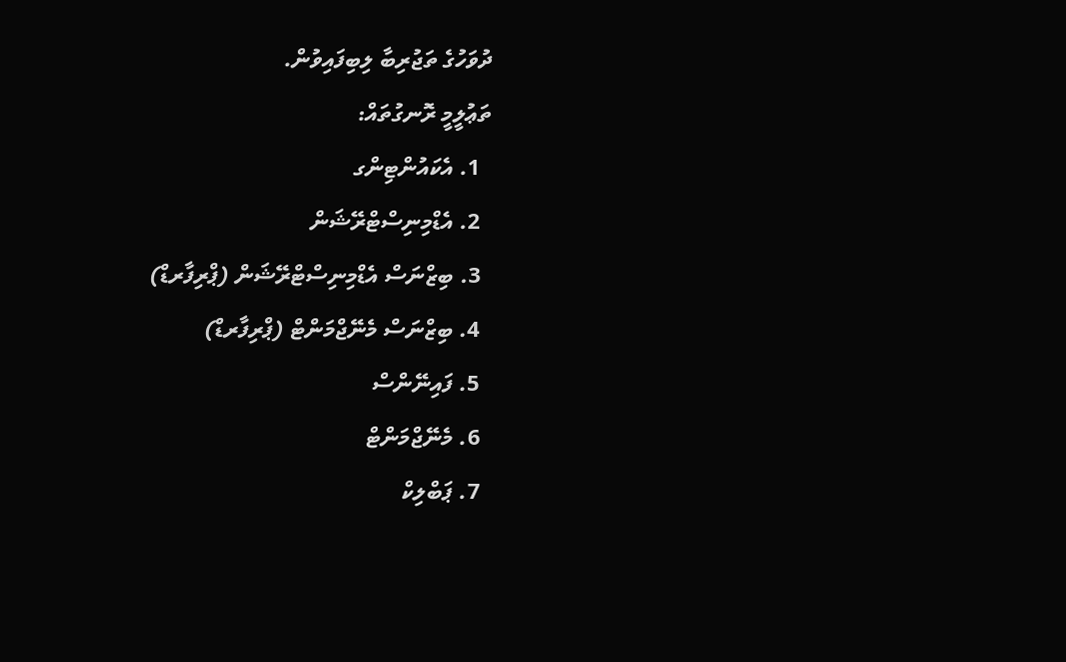ދުވަހުގެ ތަޖުރިބާ ލިބިފައިވުން.
ތަޢުލީމީ ރޮނގުތައް:
  1. އެކައުންޓިންގ
  2. އެޑްމިނިސްޓްރޭޝަން
  3. ބިޒްނަސް އެޑްމިނިސްޓްރޭޝަން (ޕްރިފާރޑް)
  4. ބިޒްނަސް މެނޭޖްމަންޓް (ޕްރިފާރޑް)
  5. ފައިނޭންސް
  6. މެނޭޖްމަންޓް
  7. ޕަބްލިކް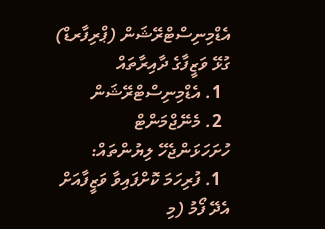އެޑްމިނިސްޓްރޭޝަން (ޕްރިފާރޑް)
ގުޅޭ ވަޒީފާގެ ދާއިރާތައް
  1. އެޑްމިނިސްޓްރޭޝަން
  2. މެނޭޖްމަންޓް
ހުށަހަޅަންޖެހޭ ލިޔުންތައް:
  1. ފުރިހަމަ ކޮށްފައިވާ ވަޒީފާއަށް އެދޭ ފޯމު (މި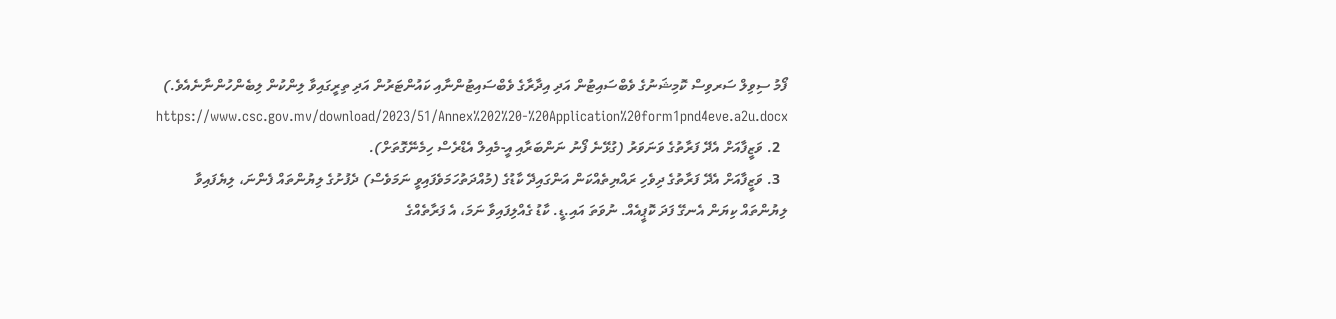ފޯމު ސިވިލް ސަރވިސް ކޮމިޝަނުގެ ވެބްސައިޓުން އަދި އިދާރާގެ ވެބްސައިޓުންނާއި ކައުންޓަރުން އަދި ތިރީގައިވާ ލިންކުން ލިބެންހުންނާނެއެވެ.)  https://www.csc.gov.mv/download/2023/51/Annex%202%20-%20Application%20form1pnd4eve.a2u.docx
  2. ވަޒީފާއަށް އެދޭ ފަރާތުގެ ވަނަވަރު (ގުޅޭނެ ފޯނު ނަންބަރާއި އީ-މެއިލް އެޑްރެސް ހިމެނޭގޮތަށް).
  3. ވަޒީފާއަށް އެދޭ ފަރާތުގެ ދިވެހި ރައްޔިތެއްކަން އަންގައިދޭ ކާޑުގެ (މުއްދަތުހަމަވެފައިވީ ނަމަވެސް) ދެފުށުގެ ލިޔުންތައް ފެންނަ، ލިޔެފައިވާ ލިޔުންތައް ކިޔަން އެނގޭ ފަދަ ކޮޕީއެއް. ނުވަތަ އައި.ޑީ. ކާޑު ގެއްލިފައިވާ ނަމަ، އެ ފަރާތެއްގެ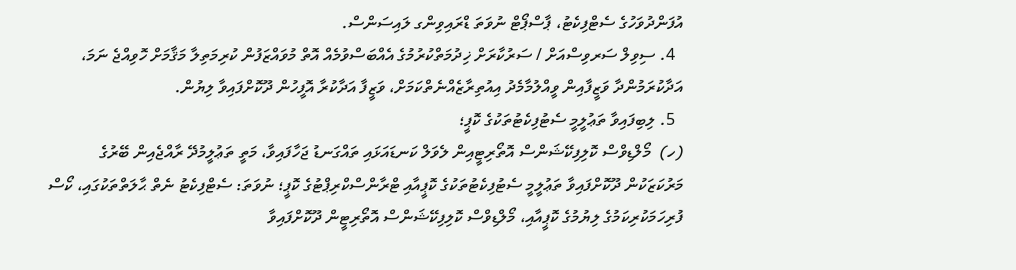އުފަންދުވަހުގެ ސެޓްފިކެޓު، ޕާސްޕޯޓް ނުވަތަ ޑްރައިވިންގ ލައިސަންސް.
  4. ސިވިލް ސަރވިސްއަށް / ސަރުކާރަށް ޚިދުމަތްކުރުމުގެ އެއްބަސްވުމެއް އޮތް މުވައްޒަފުން ކުރިމަތިލާ މަޤާމަށް ހޮވިއްޖެ ނަމަ، އަދާކުރަމުންދާ ވަޒީފާއިން ވީއްލުމާމެދު އިއުތިރާޒެއްނެތްކަމަށް، ވަޒީފާ އަދާކުރާ އޮފީހުން ދޫކޮށްފައިވާ ލިޔުން.
  5. ލިބިފައިވާ ތަޢުލީމީ ސެޓުފިކެޓުތަކުގެ ކޮޕީ؛
(ހ)  މޯލްޑިވްސް ކޮލިފިކޭޝަންސް އޮތޯރިޓީއިން ލެވަލް ކަނޑައަޅައި ތައްގަނޑު ޖަހާފައިވާ، މަތީ ތަޢުލީމުދޭ ރާއްޖެއިން ބޭރުގެ މަރުކަޒަކުން ދޫކޮށްފައިވާ ތަޢުލީމީ ސެޓުފިކެޓުތަކުގެ ކޮޕީއާއި ޓްރާންސްކްރިޕްޓުގެ ކޮޕީ؛ ނުވަތަ: ސެޓްފިކެޓު ނެތް ޙާލަތްތަކުގައި، ކޯސް ފުރިހަމަކުރިކަމުގެ ލިޔުމުގެ ކޮޕީއާއި، މޯލްޑިވްސް ކޮލިފިކޭޝަންސް އޮތޯރިޓީން ދޫކޮށްފައިވާ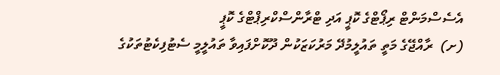އެސެސްމަންޓް ރިޕޯޓްގެ ކޮޕީ އަދި ޓްރާންސްކްރިޕްޓްގެ ކޮޕީ
(ށ)  ރާއްޖޭގެ މަތީ ތައުލީމުދޭ މަރުކަޒަކުން ދޫކޮށްފައިވާ ތައުލީމީ ސެޓުފިކެޓުތަކުގެ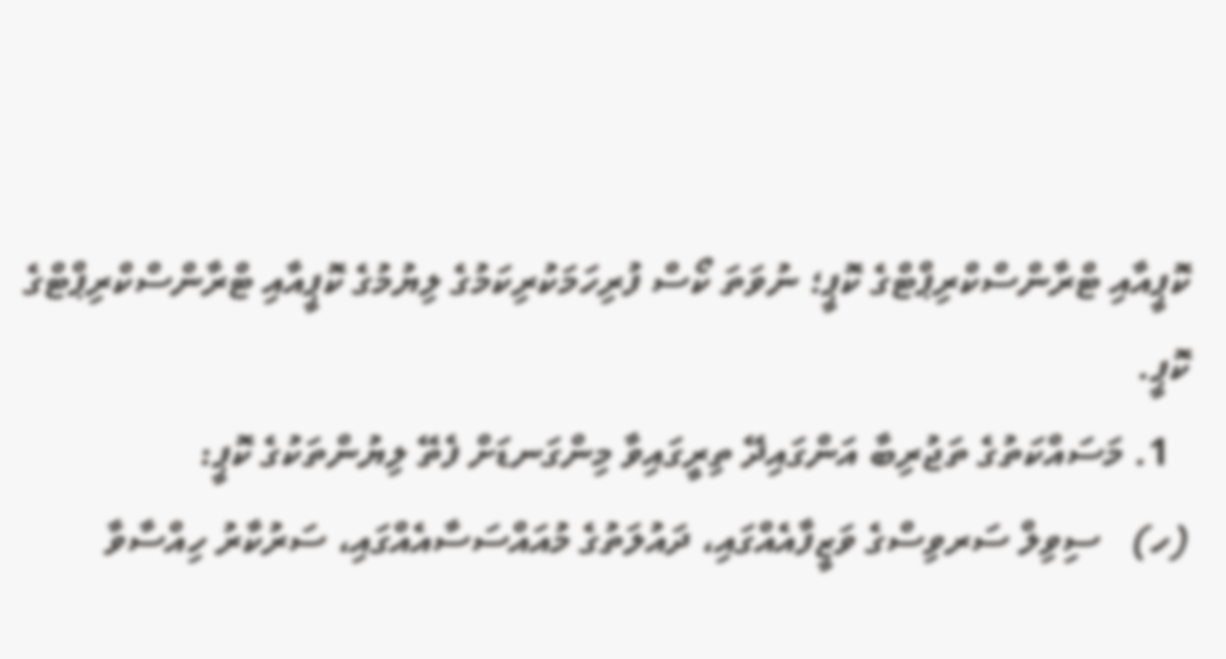ކޮޕީއާއި ޓްރާންސްކްރިޕްޓްގެ ކޮޕީ؛ ނުވަތަ ކޯސް ފުރިހަމަކުރިކަމުގެ ލިޔުމުގެ ކޮޕީއާއި ޓްރާންސްކްރިޕްޓްގެ ކޮޕީ.
  1. މަސައްކަތުގެ ތަޖުރިބާ އަންގައިދޭ ތިރީގައިވާ މިންގަނޑަށް ފެތޭ ލިޔުންތަކުގެ ކޮޕީ:
(ހ)   ސިވިލް ސަރވިސްގެ ވަޒީފާއެއްގައި، ދައުލަތުގެ މުއައްސަސާއެއްގައި، ސަރުކާރު ހިއްސާވާ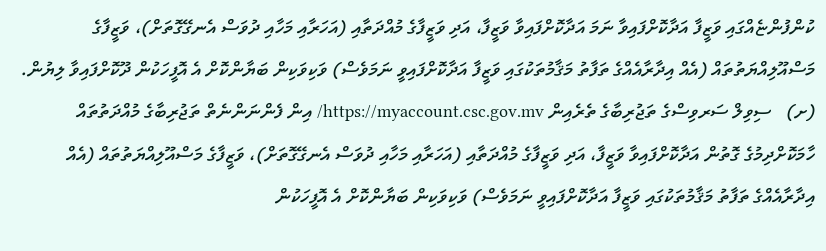ކުންފުންޏެއްގައި ވަޒީފާ އަދާކޮށްފައިވާ ނަމަ އަދާކޮށްފައިވާ ވަޒީފާ، އަދި ވަޒީފާގެ މުއްދަތާއި (އަހަރާއި މަހާއި ދުވަސް އެނގޭގޮތަށް)، ވަޒީފާގެ މަސްއޫލިއްޔަތުތައް (އެއް އިދާރާއެއްގެ ތަފާތު މަޤާމުތަކުގައި ވަޒީފާ އަދާކޮށްފައިވީ ނަމަވެސް) ވަކިވަކިން ބަޔާންކޮށް އެ އޮފީހަކުން ދޫކޮށްފައިވާ ލިޔުން.
(ށ)   ސިވިލް ސަރވިސްގެ ތަޖުރިބާގެ ތެރެއިން https://myaccount.csc.gov.mv/ އިން ފެންނަންނެތް ތަޖުރިބާގެ މުއްދަތުތައް ހާމަކޮށްދިމުގެ ގޮތުން އަދާކޮށްފައިވާ ވަޒީފާ، އަދި ވަޒީފާގެ މުއްދަތާއި (އަހަރާއި މަހާއި ދުވަސް އެނގޭގޮތަށް)، ވަޒީފާގެ މަސްއޫލިއްޔަތުތައް (އެއް އިދާރާއެއްގެ ތަފާތު މަޤާމުތަކުގައި ވަޒީފާ އަދާކޮށްފައިވީ ނަމަވެސް) ވަކިވަކިން ބަޔާންކޮށް އެ އޮފީހަކުން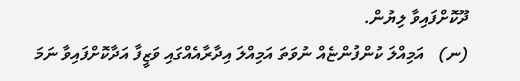ދޫކޮށްފައިވާ ލިޔުން.
(ނ)   އަމިއްލަ ކުންފުންޏެއް ނުވަތަ އަމިއްލަ އިދާރާއެއްގައި ވަޒީފާ އަދާކޮށްފައިވާ ނަމަ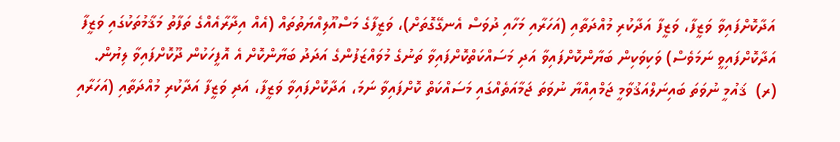އަދާކޮށްފައިވާ ވަޒީފާ، ވަޒީފާ އަދާކުރި މުއްދަތާއި (އަހަރާއި މަހާއި ދުވަސް އެނގޭގޮތަށް)، ވަޒީފާގެ މަސްއޫލިއްޔަތުތައް (އެއް އިދާރާއެއްގެ ތަފާތު މަޤާމުތަކުގައި ވަޒީފާ އަދާކޮށްފައިވީ ނަމަވެސް) ވަކިވަކިން ބަޔާންކޮށްފައިވާ އަދި މަސައްކަތްކޮށްފައިވާ ތަނުގެ މުވައްޒަފުންގެ އަދަދު ބަޔާންކޮށް އެ އޮފީހަކުން ދޫކޮށްފައިވާ ލިޔުން.
(ރ)  ޤައުމީ ނުވަތަ ބައިނަލްއަޤުވާމީ ޖަމްއިއްޔާ ނުވަތަ ޖަމާއަތެއްގައި މަސައްކަތް ކޮށްފައިވާ ނަމަ، އަދާކޮށްފައިވާ ވަޒީފާ، އަދި ވަޒީފާ އަދާކުރި މުއްދަތާއި (އަހަރާއި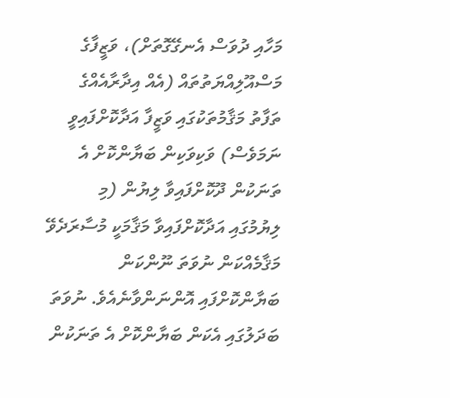މަހާއި ދުވަސް އެނގޭގޮތަށް)، ވަޒީފާގެ މަސްއޫލިއްޔަތުތައް (އެއް އިދާރާއެއްގެ ތަފާތު މަޤާމުތަކުގައި ވަޒީފާ އަދާކޮށްފައިވީ ނަމަވެސް) ވަކިވަކިން ބަޔާންކޮށް އެ ތަނަކުން ދޫކޮށްފައިވާ ލިޔުން (މި ލިޔުމުގައި އަދާކޮށްފައިވާ މަޤާމަކީ މުސާރަދެވޭ މަޤާމެއްކަން ނުވަތަ ނޫންކަން ބަޔާންކޮށްފައި އޮންނަންވާނެއެވެ. ނުވަތަ ބަދަލުގައި އެކަން ބަޔާންކޮށް އެ ތަނަކުން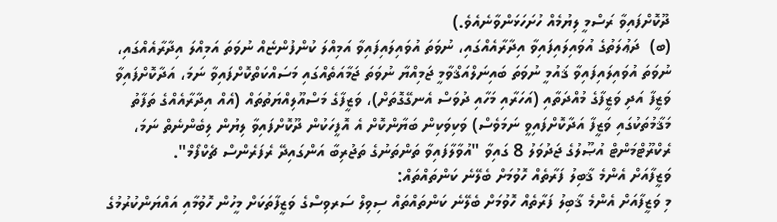ދޫކޮށްފައިވާ ރަސްމީ ލިޔުމެއް ހުށަހަޅަންވާނެއެވެ.)
(ބ)  ދަޢުލަތުގެ އުވައިލައިފައިވާ އިދާރާއެއްގައި، ނުވަތަ އުވައިލައިފައިވާ އަމިއްލަ ކުންފުންޏެއް ނުވަތަ އަމިއްލަ އިދާރާއެއްގައި، ނުވަތަ އުވައިލައިފައިވާ ޤައުމީ ނުވަތަ ބައިނަލްއަޤްވާމީ ޖަމިއްޔާ ނުވަތަ ޖަމާއަތެއްގައި މަސައްކަތްކޮށްފައިވާ ނަމަ، އަދާކޮށްފައިވާ ވަޒީފާ އަދި ވަޒީފާގެ މުއްދަތާއި (އަހަރާއި މަހާއި ދުވަސް އެނގޭގޮތަށް)، ވަޒީފާގެ މަސްއޫލިއްޔަތުތައް (އެއް އިދާރާއެއްގެ ތަފާތު މަޤާމުތަކުގައި ވަޒީފާ އަދާކޮށްފައިވީ ނަމަވެސް) ވަކިވަކިން ބަޔާންކޮށް އެ އޮފީހަކުން ދޫކޮށްފައިވާ ލިޔުން ލިބެންނެތް ނަމަ، ރެކްރޫޓްމަންޓް އުޞޫލުގެ ޖަދުވަލު 8 ގައިވާ "އުވާލާފައިވާ ތަންތަނުގެ ތަޖުރިބާ އަންގައިދޭ ރެފަރެންސް ޗެކްފޯމް".
ވަޒީފާއަށް އެންމެ ޤާބިލު ފަރާތެއް ހޮވުމަށް ބެލޭނެ ކަންތައްތައް:
މި ވަޒީފާއަށް އެންމެ ޤާބިލު ފަރާތެއް ހޮވުމަށް ބެލޭނެ ކަންތައްތައް ސިވިލް ސަރވިސްގެ ވަޒީފާތަކަށް މީހުން ހޮވުމާއި އައްޔަންކުރުމުގެ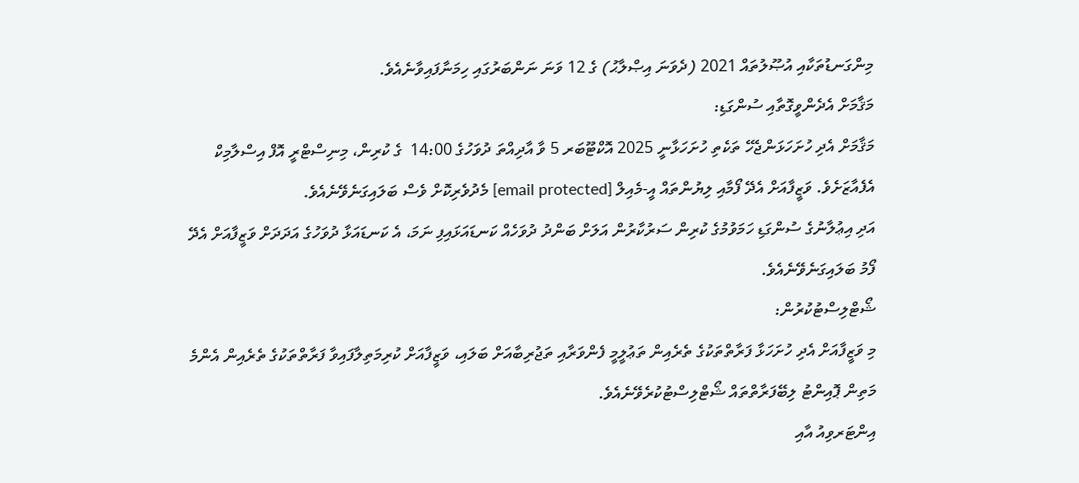މިންގަނޑުތަކާއި އުޞޫލުތައް 2021 (ދެވަނަ އިޞްލާޙު) ގެ 12 ވަނަ ނަންބަރުގައި ހިމަނާފައިވާނެއެވެ.
މަޤާމަށް އެދެންވީގޮތާއި ސުންގަޑި:
މަޤާމަށް އެދި ހުށަހަޅަންޖެހޭ ތަކެތި ހުށަހަޅާނީ 2025 އޮކްޓޫބަރ 5 ވާ އާދިއްތަ ދުވަހުގެ 14:00  ގެ ކުރިން، މިނިސްޓްރީ އޮފް އިސްލާމިކް އެފެއާޒަށެވެ. ވަޒީފާއަށް އެދޭ ފޯމާއި ލިޔުންތައް އީ-މެއިލް [email protected] މެދުވެރިކޮށް ވެސް ބަލައިގަނެވޭނެއެވެ.
އަދި އިޢުލާނުގެ ސުންގަޑި ހަމަވުމުގެ ކުރިން ސަރުކާރުން އަލަށް ބަންދު ދުވަހެއް ކަނޑައަޅައިފި ނަމަ، އެ ކަނޑައަޅާ ދުވަހުގެ އަދަދަށް ވަޒީފާއަށް އެދޭ ފޯމު ބަލައިގަނެވޭނެއެވެ.
ޝޯޓްލިސްޓުކުރުން:
މި ވަޒީފާއަށް އެދި ހުށަހަޅާ ފަރާތްތަކުގެ ތެރެއިން ތަޢުލީމީ ފެންވަރާއި ތަޖުރިބާއަށް ބަލައި، ވަޒީފާއަށް ކުރިމަތިލާފައިވާ ފަރާތްތަކުގެ ތެރެއިން އެންމެ މަތިން ޕޮއިންޓު ލިބޭފަރާތްތައް ޝޯޓްލިސްޓުކުރެވޭނެއެވެ.
އިންޓަރވިއު އާއި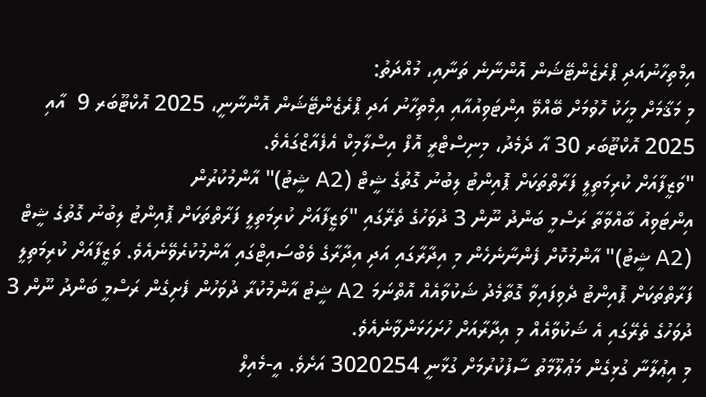އިމްތިހާނުއަދި ޕްރެޒެންޓޭޝަން އޮންނާނެ ތަނާއި، މުއްދަތު:
މި މަޤާމަށް މީހަކު ހޮވުމަށް ބޭއްވޭ އިންޓަވިއުއާއި އިމްތިހާނު އަދި ޕްރެޒެންޓޭޝަން އޮންނާނީ، 2025 އޮކްޓޫބަރ 9  އާއި 2025 އޮކްޓޫބަރ 30 އާ ދެމެދު، މިނިސްޓްރީ އޮފް އިސްލާމިކް އެފެއާޒްގައެވެ.
"ވަޒީފާއަށް ކުރިމަތިލީ ފަރާތްތަކަށް ޕޮއިންޓު ލިބުނު ގޮތުގެ ޝީޓް (A2 ޝީޓު)" އާންމުކުރުން
އިންޓަވިއު ބާއްވާތާ ރަސްމީ ބަންދު ނޫން 3 ދުވަހުގެ ތެރޭގައި "ވަޒީފާއަށް ކުރިމަތިލީ ފަރާތްތަކަށް ޕޮއިންޓު ލިބުނު ގޮތުގެ ޝީޓް (A2 ޝީޓު)" އާންމުކޮށް ފެންނާނެހެން މި އިދާރާގައި އަދި އިދާރާގެ ވެބްސައިޓްގައި އާންމުކުރެވޭނެއެވެ. ވަޒީފާއަށް ކުރިމަތިލީ ފަރާތްތަކަށް ޕޮއިންޓު ދެވިފައިވާ ގޮތާމެދު ޝަކުވާއެއް އޮތްނަމަ A2 ޝީޓު އާންމުކުރާ ދުވަހުން ފެށިގެން ރަސްމީ ބަންދު ނޫން 3 ދުވަހުގެ ތެރޭގައި އެ ޝަކުވާއެއް މި އިދާރާއަށް ހުށަހަޅަންވާނެއެވެ.
މި އިޢުލާނާ ގުޅިގެން މަޢުލޫމާތު ސާފުކުރުމަށް ގުޅާނީ 3020254 އަށެވެ. އީ-މެއިލް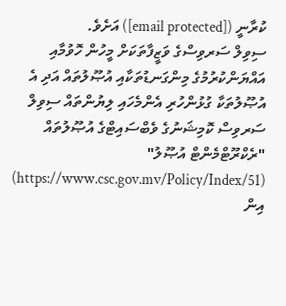ކުރާނީ ([email protected]) އަށެވެ.
ސިވިލް ސަރވިސްގެ ވަޒީފާތަކަށް މީހުން ހޮވުމާއި އައްޔަންކުރުމުގެ މިންގަނޑުތަކާއި އުޞޫލުތައް އަދި އެ އުޞޫލުތަކާ ގުޅުންހުރި އެންމެހައި ލިޔުންތައް ސިވިލް ސަރވިސް ކޮމިޝަނުގެ ވެބްސައިޓްގެ އުޞޫލުތައް "ރެކްރޫޓްމެންޓް އުޞޫލު" (https://www.csc.gov.mv/Policy/Index/51) އިން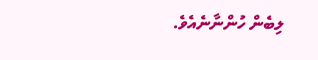ލިބެން ހުންނާނެއެވެ.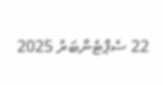22 ސެޕްޓެންބަރު 2025